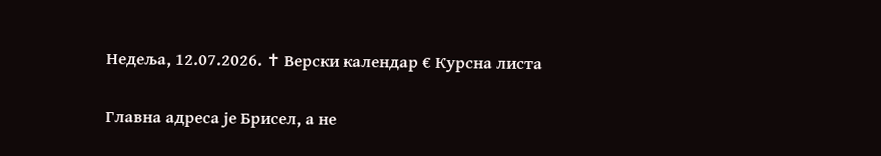Недеља, 12.07.2026. ✝ Верски календар € Курсна листа

Главна адреса је Брисел, а не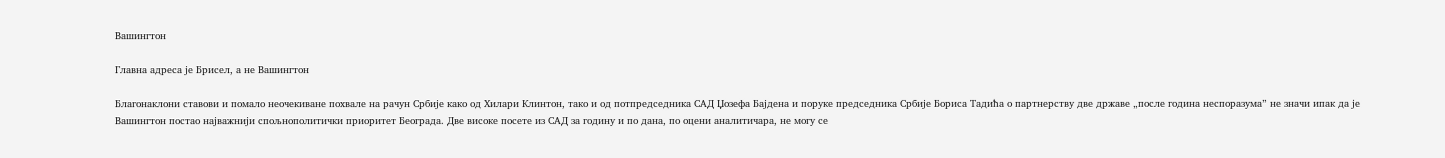Вашингтон

Главна адреса је Брисел, а не Вашингтон

Благонаклони ставови и помало неочекиване похвале на рачун Србије како од Хилари Клинтон, тако и од потпредседника САД Џозефа Бајдена и поруке председника Србије Бориса Тадића о партнерству две државе „после година неспоразума” не значи ипак да је Вашингтон постао најважнији спољнополитички приоритет Београда. Две високе посете из САД за годину и по дана, по оцени аналитичара, не могу се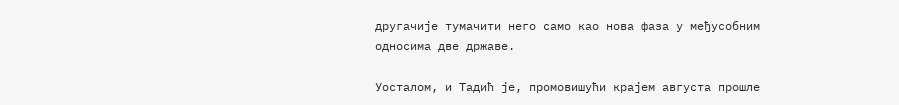другачије тумачити него само као нова фаза у међусобним односима две државе.

Уосталом, и Тадић је, промовишући крајем августа прошле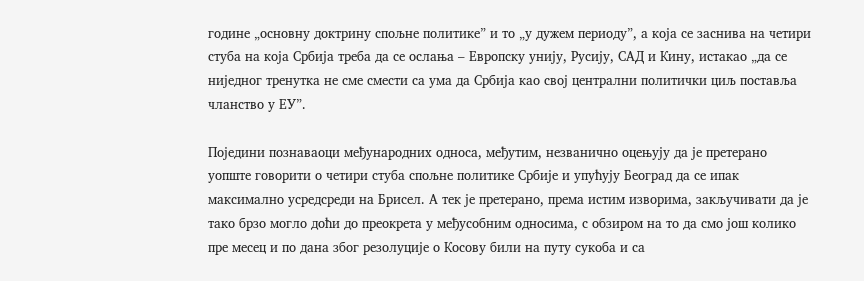године „основну доктрину спољне политике” и то „у дужем периоду”, а која се заснива на четири стуба на која Србија треба да се ослања – Европску унију, Русију, САД и Кину, истакао „да се ниједног тренутка не сме смести са ума да Србија као свој централни политички циљ поставља чланство у ЕУ”.

Поједини познаваоци међународних односа, међутим, незванично оцењују да је претерано уопште говорити о четири стуба спољне политике Србије и упућују Београд да се ипак максимално усредсреди на Брисел. А тек је претерано, према истим изворима, закључивати да је тако брзо могло доћи до преокрета у међусобним односима, с обзиром на то да смо још колико пре месец и по дана због резолуције о Косову били на путу сукоба и са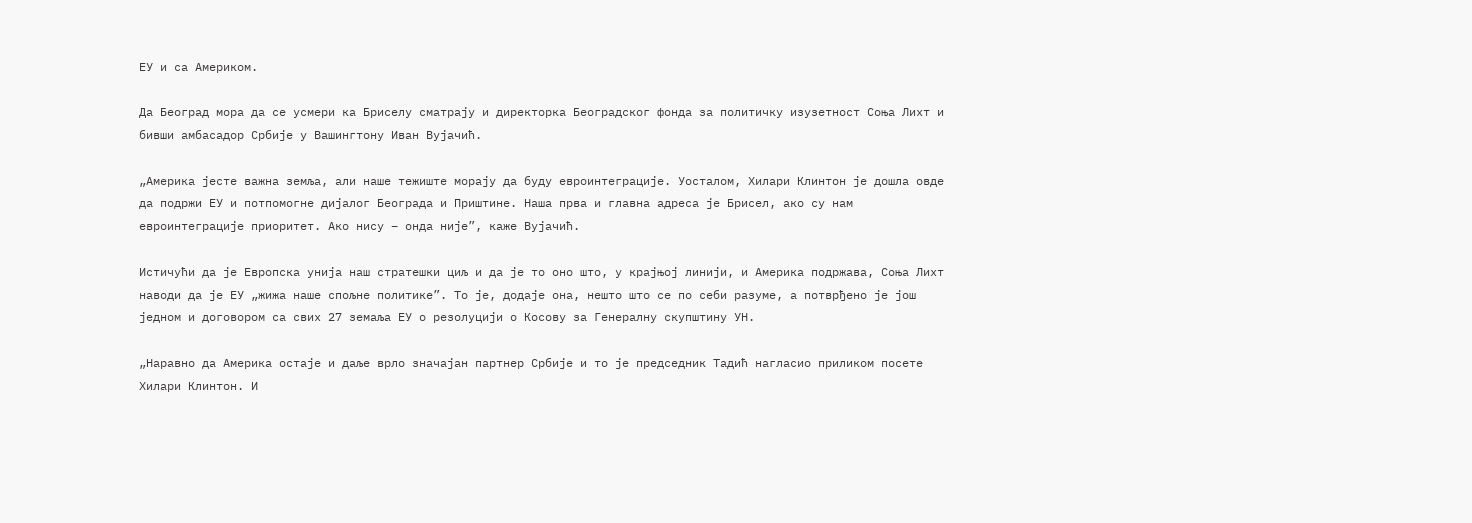ЕУ и са Америком.

Да Београд мора да се усмери ка Бриселу сматрају и директорка Београдског фонда за политичку изузетност Соња Лихт и бивши амбасадор Србије у Вашингтону Иван Вујачић.

„Америка јесте важна земља, али наше тежиште морају да буду евроинтеграције. Уосталом, Хилари Клинтон је дошла овде да подржи ЕУ и потпомогне дијалог Београда и Приштине. Наша прва и главна адреса је Брисел, ако су нам евроинтеграције приоритет. Ако нису – онда није”, каже Вујачић.

Истичући да је Европска унија наш стратешки циљ и да је то оно што, у крајњој линији, и Америка подржава, Соња Лихт наводи да је ЕУ „жижа наше спољне политике”. То је, додаје она, нешто што се по себи разуме, а потврђено је још једном и договором са свих 27 земаља ЕУ о резолуцији о Косову за Генералну скупштину УН.

„Наравно да Америка остаје и даље врло значајан партнер Србије и то је председник Тадић нагласио приликом посете Хилари Клинтон. И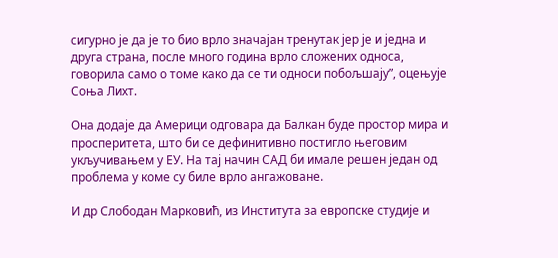сигурно је да је то био врло значајан тренутак јер је и једна и друга страна, после много година врло сложених односа, говорила само о томе како да се ти односи побољшају”, оцењује Соња Лихт.

Она додаје да Америци одговара да Балкан буде простор мира и просперитета, што би се дефинитивно постигло његовим укључивањем у ЕУ. На тај начин САД би имале решен један од проблема у коме су биле врло ангажоване.

И др Слободан Марковић, из Института за европске студије и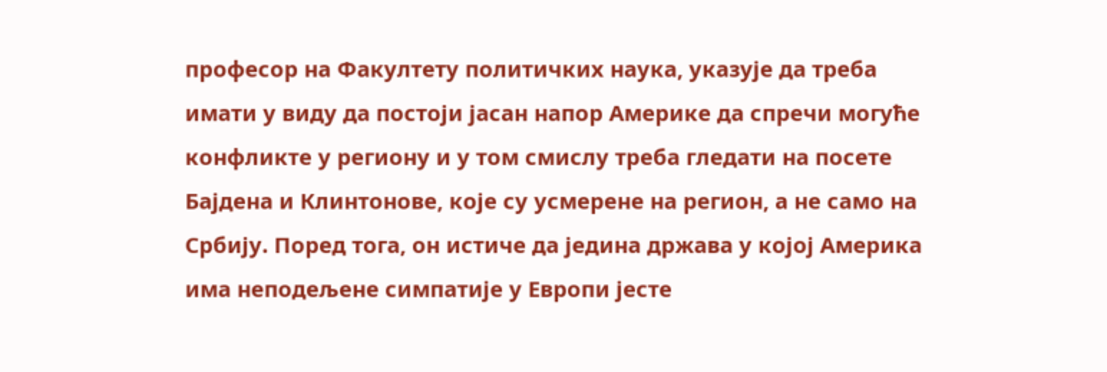професор на Факултету политичких наука, указује да треба имати у виду да постоји јасан напор Америке да спречи могуће конфликте у региону и у том смислу треба гледати на посете Бајдена и Клинтонове, које су усмерене на регион, а не само на Србију. Поред тога, он истиче да једина држава у којој Америка има неподељене симпатије у Европи јесте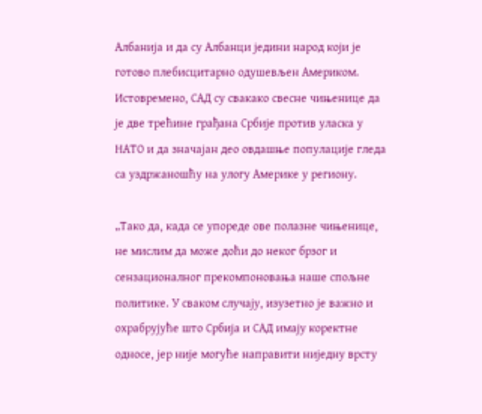Албанија и да су Албанци једини народ који је готово плебисцитарно одушевљен Америком. Истовремено, САД су свакако свесне чињенице да је две трећине грађана Србије против уласка у НАТО и да значајан део овдашње популације гледа са уздржаношћу на улогу Америке у региону.

„Тако да, када се упореде ове полазне чињенице, не мислим да може доћи до неког брзог и сензационалног прекомпоновања наше спољне политике. У сваком случају, изузетно је важно и охрабрујуће што Србија и САД имају коректне односе, јер није могуће направити ниједну врсту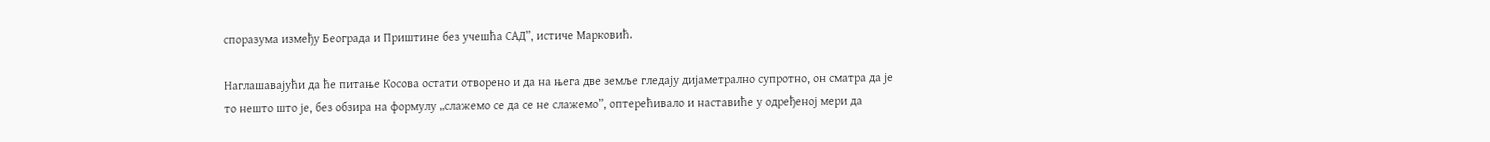споразума између Београда и Приштине без учешћа САД”, истиче Марковић.

Наглашавајући да ће питање Косова остати отворено и да на њега две земље гледају дијаметрално супротно, он сматра да је то нешто што је, без обзира на формулу „слажемо се да се не слажемо”, оптерећивало и наставиће у одређеној мери да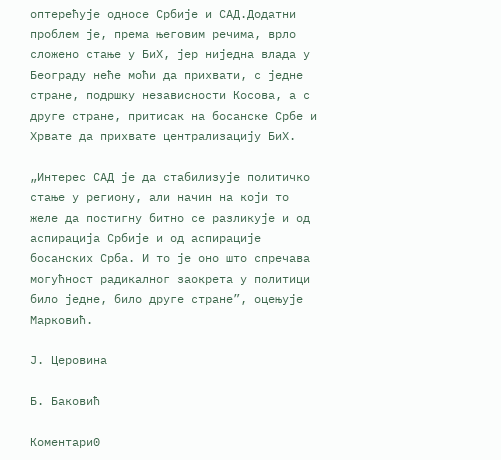оптерећује односе Србије и САД.Додатни проблем је, према његовим речима, врло сложено стање у БиХ, јер ниједна влада у Београду неће моћи да прихвати, с једне стране, подршку независности Косова, а с друге стране, притисак на босанске Србе и Хрвате да прихвате централизацију БиХ.

„Интерес САД је да стабилизује политичко стање у региону, али начин на који то желе да постигну битно се разликује и од аспирација Србије и од аспирације босанских Срба. И то је оно што спречава могућност радикалног заокрета у политици било једне, било друге стране”, оцењује Марковић.

Ј. Церовина

Б. Баковић

Коментари0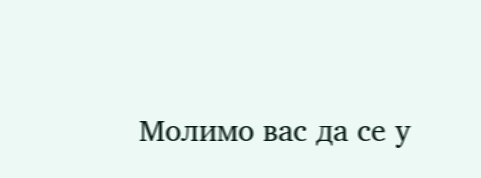Молимо вас да се у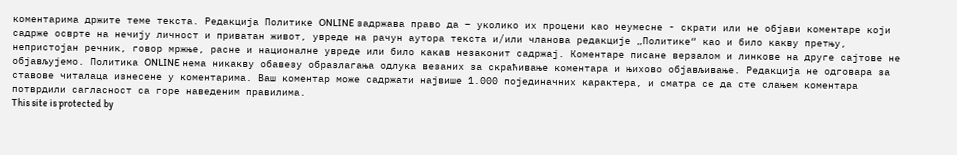коментарима држите теме текста. Редакција Политике ONLINE задржава право да – уколико их процени као неумесне - скрати или не објави коментаре који садрже осврте на нечију личност и приватан живот, увреде на рачун аутора текста и/или чланова редакције „Политике“ као и било какву претњу, непристојан речник, говор мржње, расне и националне увреде или било какав незаконит садржај. Коментаре писане верзалом и линкове на друге сајтове не објављујемо. Политика ONLINE нема никакву обавезу образлагања одлука везаних за скраћивање коментара и њихово објављивање. Редакција не одговара за ставове читалаца изнесене у коментарима. Ваш коментар може садржати највише 1.000 појединачних карактера, и сматра се да сте слањем коментара потврдили сагласност са горе наведеним правилима.
This site is protected by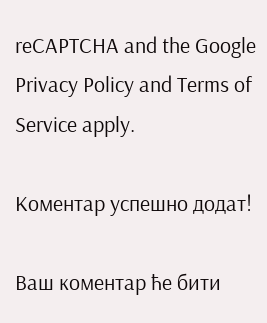reCAPTCHA and the Google Privacy Policy and Terms of Service apply.

Комeнтар успeшно додат!

Ваш комeнтар ћe бити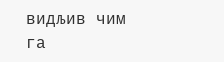видљив чим га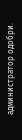администратор одобри.